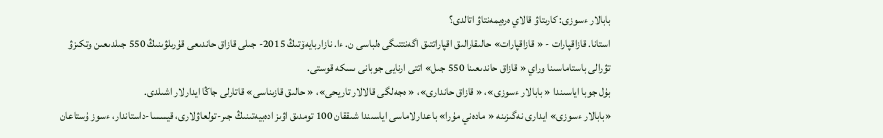بابالار ءسوزى: كارىتاۋ قالاي ەرەيمەنتاۋ اتالدى؟
استانا. قازاقپارات - « قازاقپارات» حالىقارالىق اقپاراتتىق اگەنتتىگى ەلباسى ن. ءا. نازاربايەۆتىڭ 2015- جىلى قازاق حاندىعى قۇرىلۋىنىڭ 550 جىلدىعىن وتكىزۋ تۋرالى باستاماسىنا وراي « قازاق حاندىعىنا 550 جىل» اتتى ارنايى جوبانى ىسكە قوستى.
بۇل جوبا اياسىندا « بابالار ءسوزى»، « قازاق حاندارى»، « ەجەلگى قالالار تاريحى»، « حالىق قازىناسى» قاتارلى جاڭا ايدارلار اشىلدى.
«بابالار ءسوزى» ايدارى نەگىزىنە « مادەني مۇرا» باعدارلاماسى اياسىندا شىققان 100 تومدىق اۋىز ادەبيەتىنىڭ جىر-تولعاۋلارى، قيسسا-داستاندار، ءسوز ۇستاعان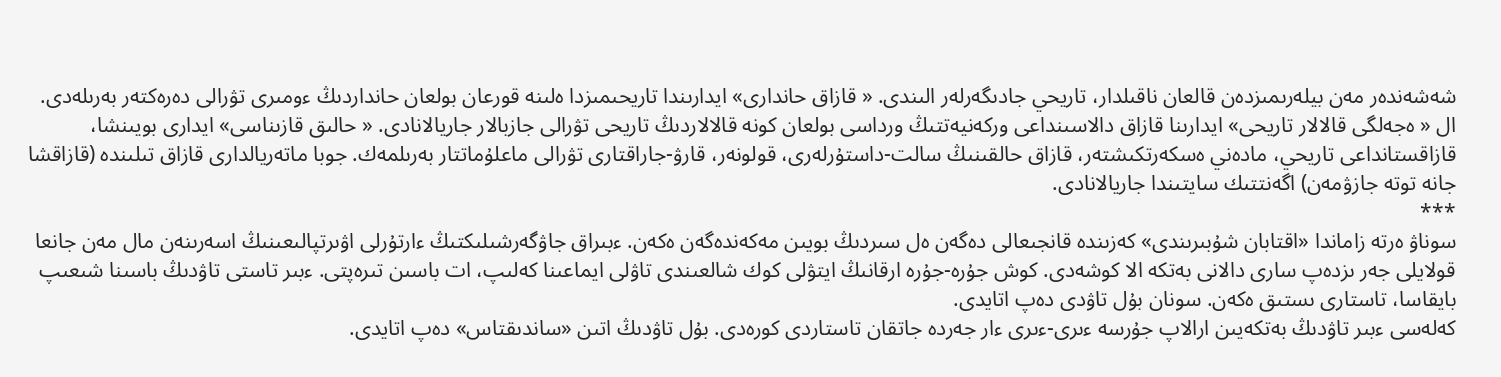شەشەندەر مەن بيلەرىمىزدەن قالعان ناقىلدار، تاريحي جادىگەرلەر الىندى. « قازاق حاندارى» ايدارىندا تاريحىمىزدا ەلىنە قورعان بولعان حانداردىڭ ءومىرى تۋرالى دەرەكتەر بەرىلەدى.
ال « ەجەلگى قالالار تاريحى» ايدارىنا قازاق دالاسىنداعى وركەنيەتتىڭ ورداسى بولعان كونە قالالاردىڭ تاريحى تۋرالى جازبالار جاريالانادى. « حالىق قازىناسى» ايدارى بويىنشا، قازاقستانداعى تاريحي، مادەني ەسكەرتكىشتەر، قازاق حالقىنىڭ سالت-داستۇرلەرى، قولونەر، قارۋ-جاراقتارى تۋرالى ماعلۇماتتار بەرىلمەك. جوبا ماتەريالدارى قازاق تىلىندە (قازاقشا جانە توتە جازۋمەن) اگەنتتىك سايتىندا جاريالانادى.
***
سوناۋ ەرتە زاماندا «اقتابان شۇبىرىندى» كەزىندە قانجىعالى دەگەن ەل سىردىڭ بويىن مەكەندەگەن ەكەن. ءبىراق جاۋگەرشىلىكتىڭ ءارتۇرلى اۋىرتپالىعىنىڭ اسەرىنەن مال مەن جانعا قولايلى جەر ىزدەپ سارى دالانى بەتكە الا كوشەدى. كوش جۇرە-جۇرە ارقانىڭ ايتۋلى كوك شالعىندى تاۋلى ايماعىنا كەلىپ، ات باسىن تىرەپتى. ءبىر تاستى تاۋدىڭ باسىنا شىعىپ بايقاسا، تاستارى ىستىق ەكەن. سونان بۇل تاۋدى دەپ اتايدى.
كەلەسى ءبىر تاۋدىڭ بەتكەيىن ارالاپ جۇرسە ءىرى-ءىرى ءار جەردە جاتقان تاستاردى كورەدى. بۇل تاۋدىڭ اتىن «ساندىقتاس» دەپ اتايدى.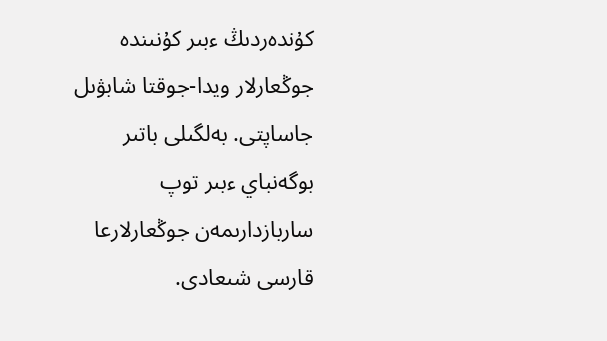كۇندەردىڭ ءبىر كۇنىندە جوڭعارلار ويدا-جوقتا شابۋىل جاساپتى. بەلگىلى باتىر بوگەنباي ءبىر توپ ساربازدارىمەن جوڭعارلارعا قارسى شىعادى.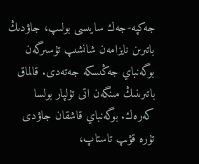جەكپە-جەك سايىسى بولىپ، جاۋدىڭ باتىرىن نايزامەن شانشىپ تۇسىرگەن بوگەنباي جەڭىسكە جەتەدى. قالماق باتىرىنىڭ مىنگەن اتى تۇلپار بولسا كەرەك. بوگەنباي قاشقان جاۋدى تۇرە قۋىپ تاستاپ،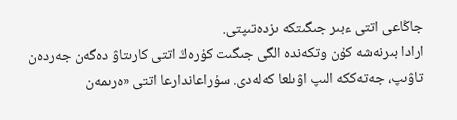جاڭاعى اتتى ءبىر جىگىتكە ىزدەتىپتى.
ارادا بىرنەشە كۇن وتكەندە الگى جىگىت كۇرەڭ اتتى كارىتاۋ دەگەن جەردەن تاۋىپ، جەتەككە الىپ اۋىلعا كەلەدى. سۇراعاندارعا اتتى «ەرىمەن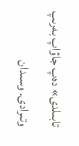تابىلدى» دەپ جاۋاپ بەرىپ وتىرادى. وسىدان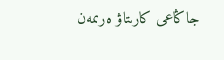جاڭاعى كارىتاۋ ەرىمەن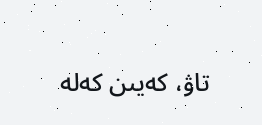تاۋ، كەيىن كەلە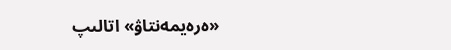«ەرەيمەنتاۋ» اتالىپ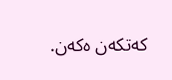كەتكەن ەكەن.